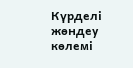Күрделі жөндеу көлемі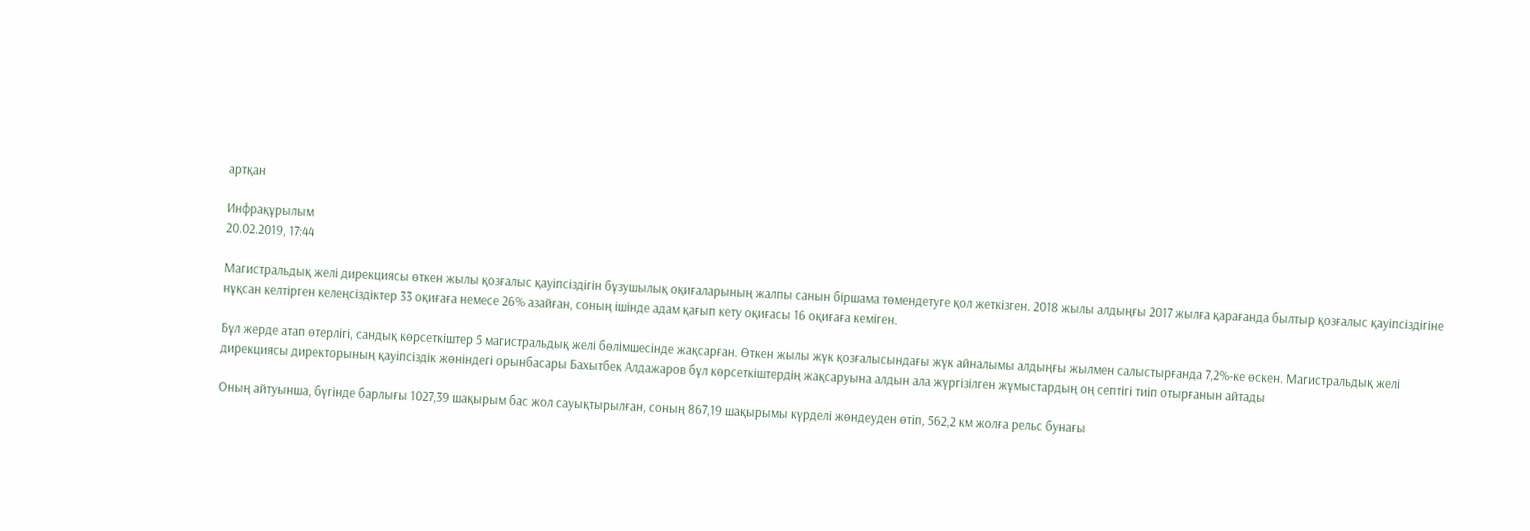артқан

Инфрақұрылым
20.02.2019, 17:44

Магистральдық желі дирекциясы өткен жылы қозғалыс қауіпсіздігін бұзушылық оқиғаларының жалпы санын біршама төмендетуге қол жеткізген. 2018 жылы алдыңғы 2017 жылға қарағанда былтыр қозғалыс қауіпсіздігіне нұқсан келтірген келеңсіздіктер 33 оқиғаға немесе 26% азайған, соның ішінде адам қағып кету оқиғасы 16 оқиғаға кеміген.

Бұл жерде атап өтерлігі, сандық көрсеткіштер 5 магистральдық желі бөлімшесінде жақсарған. Өткен жылы жүк қозғалысындағы жүк айналымы алдыңғы жылмен салыстырғанда 7,2%-ке өскен. Магистральдық желі дирекциясы директорының қауіпсіздік жөніндегі орынбасары Бахытбек Алдажаров бұл көрсеткіштердің жақсаруына алдын ала жүргізілген жұмыстардың оң септігі тиіп отырғанын айтады

Оның айтуынша, бүгінде барлығы 1027,39 шақырым бас жол сауықтырылған, соның 867,19 шақырымы күрделі жөндеуден өтіп, 562,2 км жолға рельс бунағы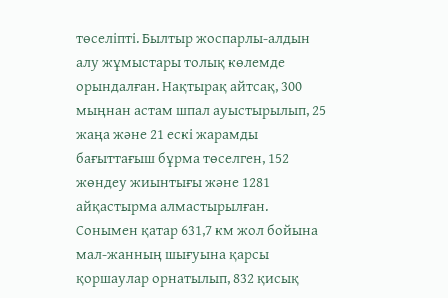төселіпті. Былтыр жоспарлы-алдын алу жұмыстары толық көлемде орындалған. Нақтырақ айтсақ, 300 мыңнан астам шпал ауыстырылып, 25 жаңа және 21 ескі жарамды бағыттағыш бұрма төселген, 152 жөндеу жиынтығы және 1281 айқастырма алмастырылған. Сонымен қатар 631,7 км жол бойына мал-жанның шығуына қарсы қоршаулар орнатылып, 832 қисық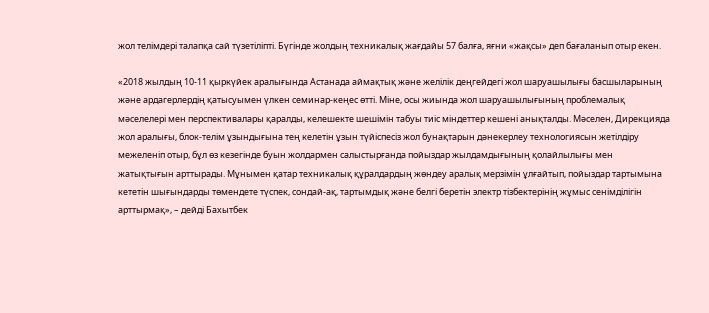жол телімдері талапқа сай түзетіліпті. Бүгінде жолдың техникалық жағдайы 57 балға, яғни «жақсы» деп бағаланып отыр екен.

«2018 жылдың 10-11 қыркүйек аралығында Астанада аймақтық және желілік деңгейдегі жол шаруашылығы басшыларының және ардагерлердің қатысуымен үлкен семинар-кеңес өтті. Міне, осы жиында жол шаруашылығының проблемалық мәселелері мен перспективалары қаралды, келешекте шешімін табуы тиіс міндеттер кешені анықталды. Мәселен, Дирекцияда жол аралығы, блок-телім ұзындығына тең келетін ұзын түйіспесіз жол бунақтарын дәнекерлеу технологиясын жетілдіру межеленіп отыр, бұл өз кезегінде буын жолдармен салыстырғанда пойыздар жылдамдығының қолайлылығы мен жатықтығын арттырады. Мұнымен қатар техникалық құралдардың жөндеу аралық мерзімін ұлғайтып, пойыздар тартымына кететін шығындарды төмендете түспек, сондай-ақ, тартымдық және белгі беретін электр тізбектерінің жұмыс сенімділігін арттырмақ», – дейді Бахытбек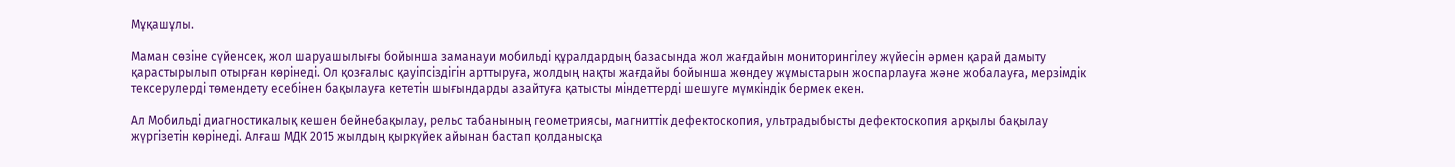Мұқашұлы.

Маман сөзіне сүйенсек, жол шаруашылығы бойынша заманауи мобильді құралдардың базасында жол жағдайын мониторингілеу жүйесін әрмен қарай дамыту қарастырылып отырған көрінеді. Ол қозғалыс қауіпсіздігін арттыруға, жолдың нақты жағдайы бойынша жөндеу жұмыстарын жоспарлауға және жобалауға, мерзімдік тексерулерді төмендету есебінен бақылауға кететін шығындарды азайтуға қатысты міндеттерді шешуге мүмкіндік бермек екен.

Ал Мобильді диагностикалық кешен бейнебақылау, рельс табанының геометриясы, магниттік дефектоскопия, ультрадыбысты дефектоскопия арқылы бақылау жүргізетін көрінеді. Алғаш МДК 2015 жылдың қыркүйек айынан бастап қолданысқа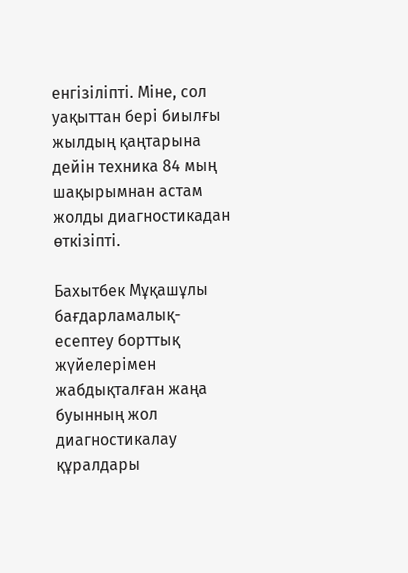енгізіліпті. Міне, сол уақыттан бері биылғы жылдың қаңтарына дейін техника 84 мың шақырымнан астам жолды диагностикадан өткізіпті.

Бахытбек Мұқашұлы бағдарламалық-есептеу борттық жүйелерімен жабдықталған жаңа буынның жол диагностикалау құралдары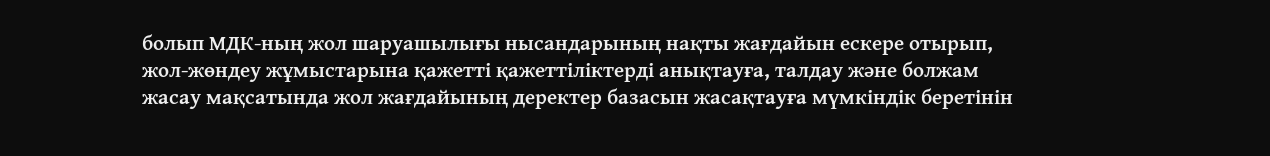болып МДК-ның жол шаруашылығы нысандарының нақты жағдайын ескере отырып, жол-жөндеу жұмыстарына қажетті қажеттіліктерді анықтауға, талдау және болжам жасау мақсатында жол жағдайының деректер базасын жасақтауға мүмкіндік беретінін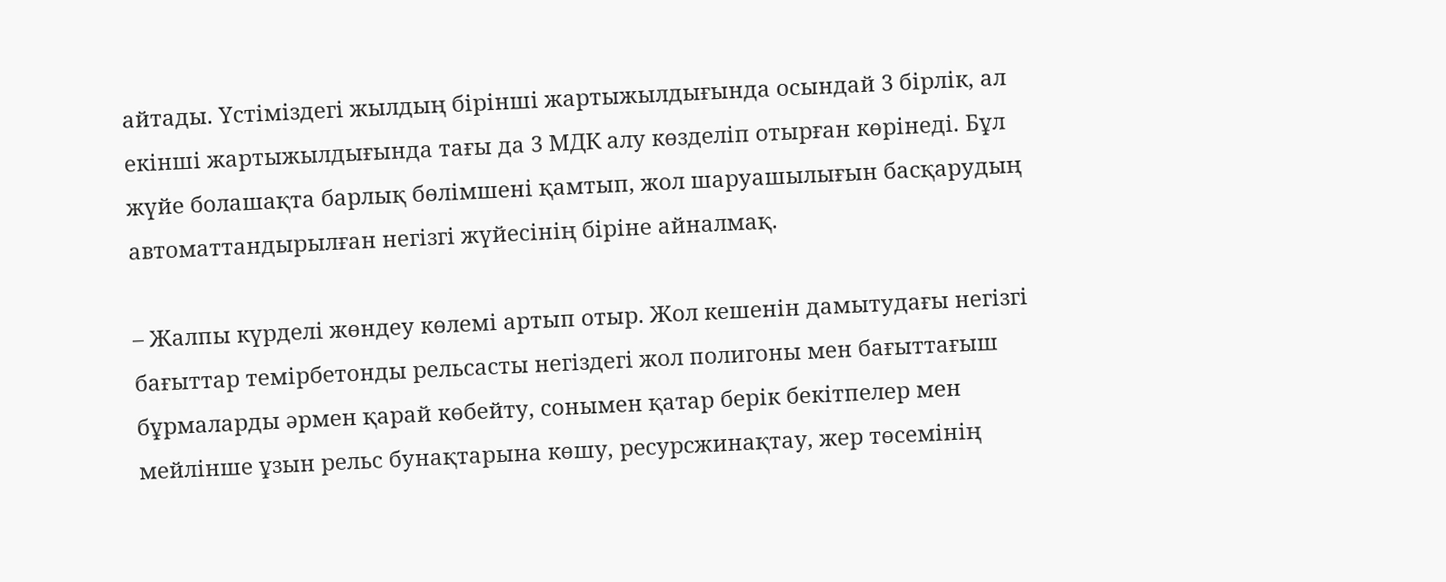айтады. Үстіміздегі жылдың бірінші жартыжылдығында осындай 3 бірлік, ал екінші жартыжылдығында тағы да 3 МДК алу көзделіп отырған көрінеді. Бұл жүйе болашақта барлық бөлімшені қамтып, жол шаруашылығын басқарудың автоматтандырылған негізгі жүйесінің біріне айналмақ.

– Жалпы күрделі жөндеу көлемі артып отыр. Жол кешенін дамытудағы негізгі бағыттар темірбетонды рельсасты негіздегі жол полигоны мен бағыттағыш бұрмаларды әрмен қарай көбейту, сонымен қатар берік бекітпелер мен мейлінше ұзын рельс бунақтарына көшу, ресурсжинақтау, жер төсемінің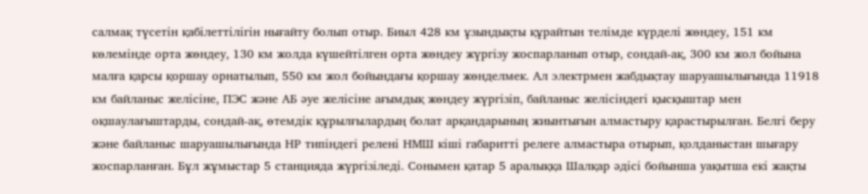салмақ түсетін қабілеттілігін нығайту болып отыр. Биыл 428 км ұзындықты құрайтын телімде күрделі жөндеу, 151 км көлемінде орта жөндеу, 130 км жолда күшейтілген орта жөндеу жүргізу жоспарланып отыр, сондай-ақ, 300 км жол бойына малға қарсы қоршау орнатылып, 550 км жол бойындағы қоршау жөнделмек. Ал электрмен жабдықтау шаруашылығында 11918 км байланыс желісіне, ПЭС және АБ әуе желісіне ағымдық жөндеу жүргізіп, байланыс желісіндегі қысқыштар мен оқшаулағыштарды, сондай-ақ, өтемдік құрылғылардың болат арқандарының жиынтығын алмастыру қарастырылған. Белгі беру және байланыс шаруашылығында НР типіндегі релені НМШ кіші габаритті релеге алмастыра отырып, қолданыстан шығару жоспарланған. Бұл жұмыстар 5 станцияда жүргізіледі. Сонымен қатар 5 аралыққа Шалқар әдісі бойынша уақытша екі жақты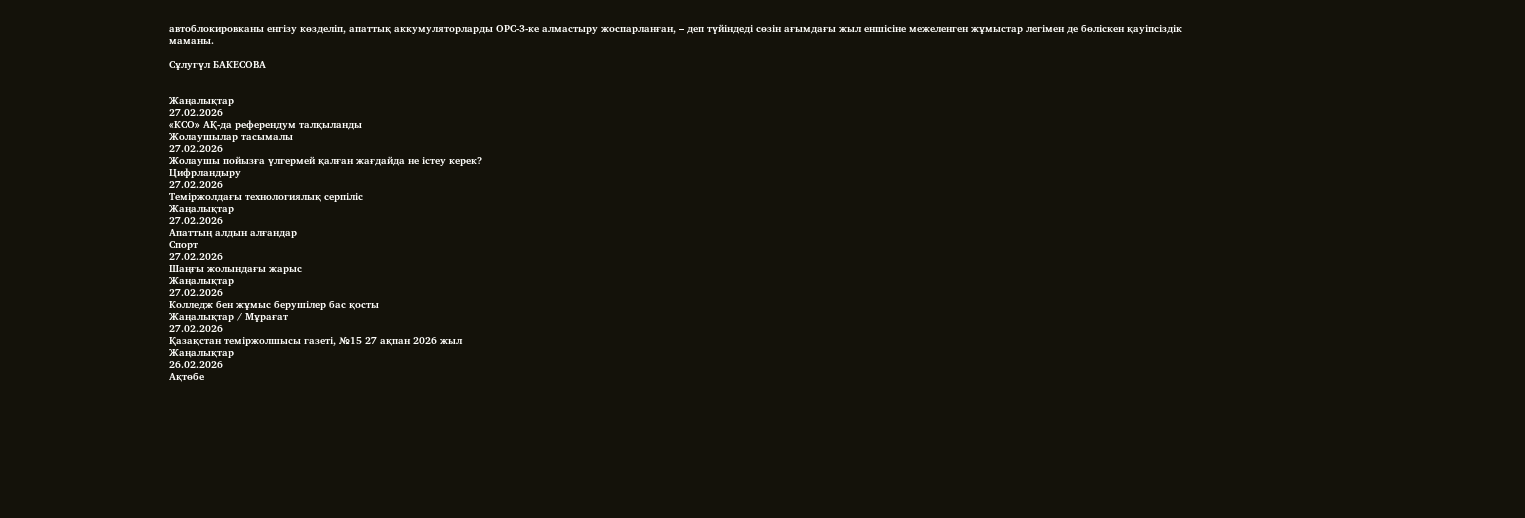автоблокировканы енгізу көзделіп, апаттық аккумуляторларды ОРС-3-ке алмастыру жоспарланған, – деп түйіндеді сөзін ағымдағы жыл еншісіне межеленген жұмыстар легімен де бөліскен қауіпсіздік маманы.

Сұлугүл БАКЕСОВА


Жаңалықтар
27.02.2026
«КСО» АҚ-да референдум талқыланды
Жолаушылар тасымалы
27.02.2026
Жолаушы пойызға үлгермей қалған жағдайда не істеу керек?
Цифрландыру
27.02.2026
Теміржолдағы технологиялық серпіліс
Жаңалықтар
27.02.2026
Апаттың алдын алғандар
Спорт
27.02.2026
Шаңғы жолындағы жарыс
Жаңалықтар
27.02.2026
Колледж бен жұмыс берушілер бас қосты
Жаңалықтар / Мұрағат
27.02.2026
Қазақстан теміржолшысы газеті, №15 27 ақпан 2026 жыл
Жаңалықтар
26.02.2026
Ақтөбе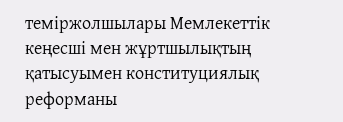теміржолшылары Мемлекеттік кеңесші мен жұртшылықтың қатысуымен конституциялық реформаны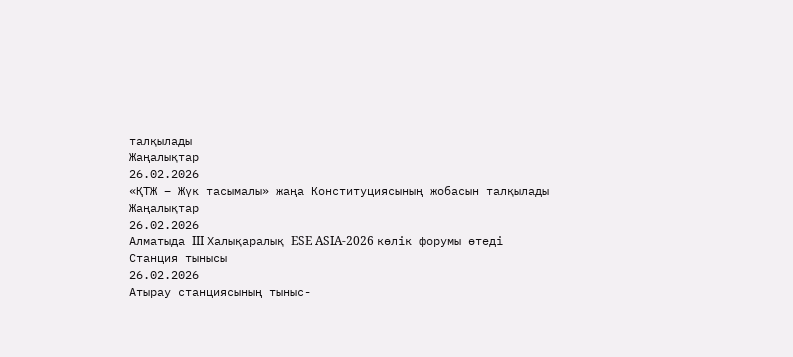талқылады
Жаңалықтар
26.02.2026
«ҚТЖ – Жүк тасымалы» жаңа Конституциясының жобасын талқылады
Жаңалықтар
26.02.2026
Алматыда III Халықаралық ESE ASIA-2026 көлік форумы өтеді
Станция тынысы
26.02.2026
Атырау станциясының тыныс-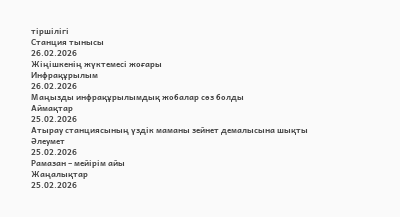тіршілігі
Станция тынысы
26.02.2026
Жіңішкенің жүктемесі жоғары
Инфрақұрылым
26.02.2026
Маңызды инфрақұрылымдық жобалар сөз болды
Аймақтар
25.02.2026
Атырау станциясының үздік маманы зейнет демалысына шықты
Әлеумет
25.02.2026
Рамазан – мейірім айы
Жаңалықтар
25.02.2026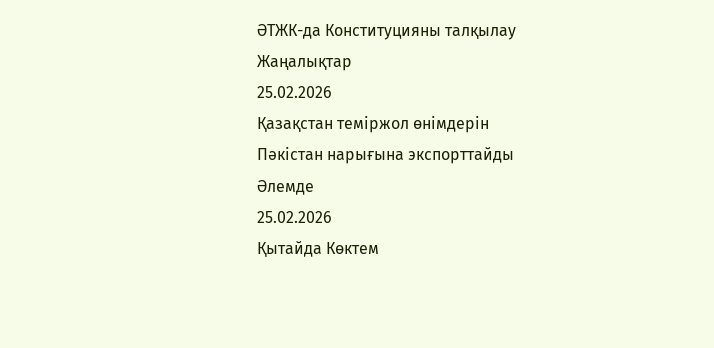ӘТЖК-да Конституцияны талқылау
Жаңалықтар
25.02.2026
Қазақстан теміржол өнімдерін Пәкістан нарығына экспорттайды
Әлемде
25.02.2026
Қытайда Көктем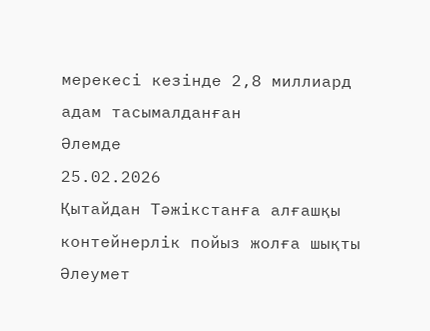мерекесі кезінде 2,8 миллиард адам тасымалданған
Әлемде
25.02.2026
Қытайдан Тәжікстанға алғашқы контейнерлік пойыз жолға шықты
Әлеумет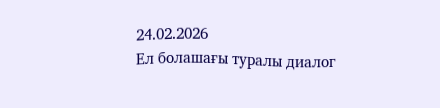24.02.2026
Ел болашағы туралы диалог